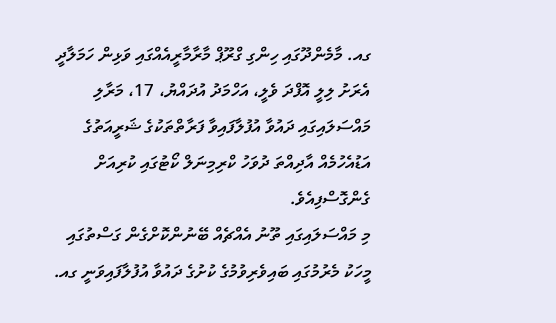ގއ. މާމެންދޫގައި ހިންގި ގްރޫޕް މާރާމާރީއެއްގައި ވަޅިން ހަމަލާދީ އެރަށު ލިލީ އޮފްދަ ވެލީ، އަހްމަދު އުދައްޔު، 17، މަރާލި މައްސަލައިގައި ދައުވާ އުފުލާފައިވާ ފަރާތްތަކުގެ ޝަރީއަތުގެ އަޑުއެހުމެއް އާދިއްތަ ދުވަހު ކްރިމިނަލް ކޯޓުގައި ކުރިއަށް ގެންގޮސްފިއެވެ.
މި މައްސަލައިގައި ތޫނު އެއްޗެއް ބޭނުންކޮށްގެން ގަސްތުގައި މީހަކު މެރުމުގައި ބައިވެރިވުމުގެ ކުށުގެ ދައުވާ އުފުލާފައިވަނީ ގއ.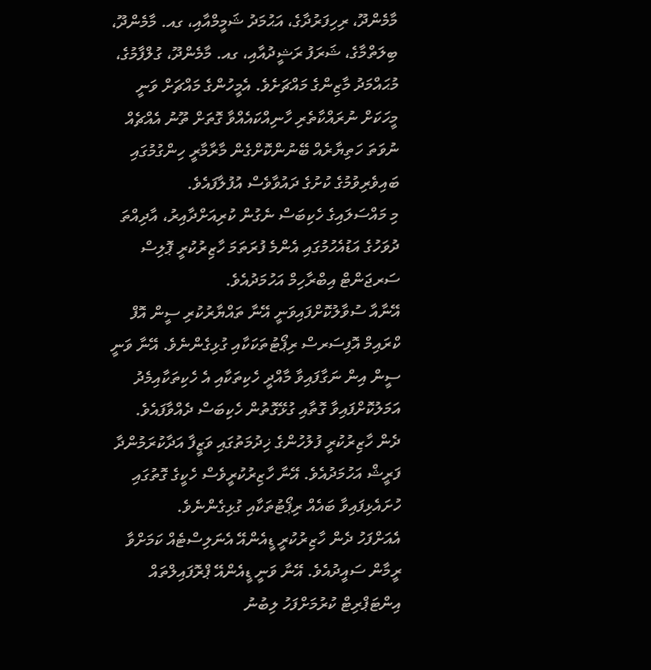މާމެންދޫ، ރިހިފަރުދާގެ، އަޙުމަދު ޝަމީމްއާއި، ގއ. މާމެންދޫ، ބިލަތްމާގެ، ޝަރަފު ރަޝީދުއާއި، ގއ. މާމެންދޫ، ގުލްފާމުގެ، މުޙައްމަދު މާޒިންގެ މައްޗަށެވެ. އެމީހުންގެ މައްޗަށް ވަނީ މީހަކަށް ނުރައްކާތެރި ހާނިއްކައެއްވާ ގޮތަށް ތޫނު އެއްޗެއް ނުވަތަ ހަތިޔާރެއް ބޭނުންކޮށްގެން މާރާމާރީ ހިންގުމުގައި ބައިވެރިވުމުގެ ކުށުގެ ދައުވާވެސް އުފުލާފައެވެ.
މި މައްސަލައިގެ ހެކިބަސް ނެގުން ކުރިއަށްދާއިރު، އާދިއްތަ ދުވަހުގެ އަޑުއެހުމުގައި އެންމެ ފުރަތަމަ ހާޒިރުކުރީ ޕޮލިސް ސަރޖަންޓް އިބްރާހިމް އަހުމަދުއެވެ.
އޭނާއާ ސުވާލުކޮށްފައިވަނީ އޭނާ ތައްޔާރުކުރި ސީން އޮފް ކްރައިމް އޮފިސަރސް ރިޕޯޓުތަކަކާއި ގުޅިގެންނެވެ. އޭނާ ވަނީ ސީން އިން ނަގާފައިވާ މާއްދީ ހެކިތަކާއި އެ ހެކިތަކާއިމެދު އަމަލުކޮށްފައިވާ ގޮތާއި ގުޅޭގޮތުން ހެކިބަސް ދެއްވާފައެވެ.
ދެން ހާޒިރުކުރީ ފުލުހުންގެ ޚިދުމަތުގައި ވަޒީފާ އަދާކުރަމުންދާ ފަރީޝް އަހުމަދުއެވެ. އޭނާ ހާޒިރުކުރީވެސް ހެކީގެ ގޮތުގައި ހުށައެޅިފައިވާ ބައެއް ރިޕޯޓުތަކާއި ގުޅިގެންނެވެ.
އެއަށްފަހު ދެން ހާޒިރުކުރީ ޑީއެންއޭ އެނަލިސްޓެއް ކަމަށްވާ ރީމާން ސައީދުއެވެ. އޭނާ ވަނީ ޑީއެންއޭ ޕްރޮފައިލްތައް އިންޓަޕްރިޓް ކުރުމަށްފަހު ލިބުނު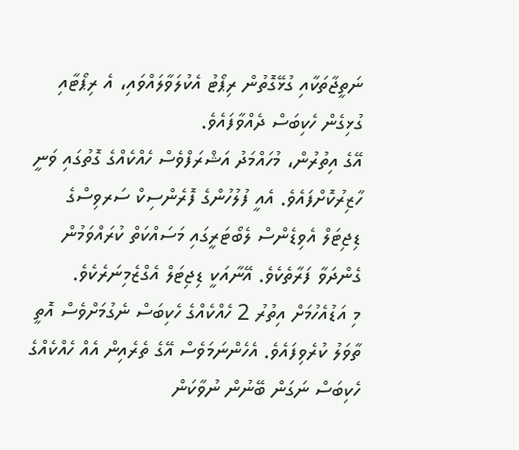ނަތީޖާތަކާއި ގުޅޭގޮތުން ރިޕޯޓު އެކުލަވާލައްވައި، އެ ރިޕޯޓާއި ގުޅިގެން ހެކިބަސް ދެއްވާފައެވެ.
އޭގެ އިތުރުން، މުހައްމަދު އަޝްރަފްވެސް ހެއްކެއްގެ ގޮތުގައި ވަނީ ހާޒިރުކޮށްފައެވެ. އެއީ ފުލުހުންގެ ފޮރެންސިކް ސަރވިސްގެ ޑިޖިޓަލް އެވިޑެންސް ލެބޯޓަރީގައި މަސައްކަތް ކުރައްވަމުން ގެންދަވާ ފަރާތެކެވެ. އޭނާއަކީ ޑިޖިޓަލް އެގްޒެމިނަރެކެވެ.
މި އަޑުއެހުމަށް އިތުރު 2 ހެއްކެއްގެ ހެކިބަސް ނެގުމަށްވެސް އޮތީ ތާވަލު ކުރެވިފައެވެ. އެހެންނަމަވެސް އޭގެ ތެރެއިން އެއް ހެއްކެއްގެ ހެކިބަސް ނަގަން ބޭނުން ނުވާކަން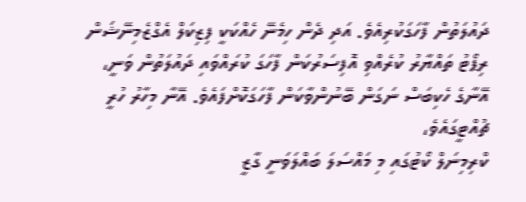ދައުލަތުން ފާހަގަކުރިއެވެ. އަދި ދެން ހިމެނޭ ހެއްކަކީ ފިޒިކަލް އެގްޒެމިނޭޝަން ރިޕޯޓު ތައްޔާރު ކުރެއްވި އޮފިސަރުކަން ފާހަގަ ކުރައްވައި ދައުލަތުން ވަނީ، އޭނާގެ ހެކިބަސް ނަގަން ބޭނުންވާކަން ފާހަގަކޮށްފައެވެ. އޭނާ މިހާރު ހުރީ ޗުއްޓީގައެވެ،
ކްރިމިނަލް ކޯޓުގައި މި މައްސަލަ ބައްލަވަނީ ގާޒީ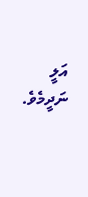އަލީ ނަދީމެވެ.